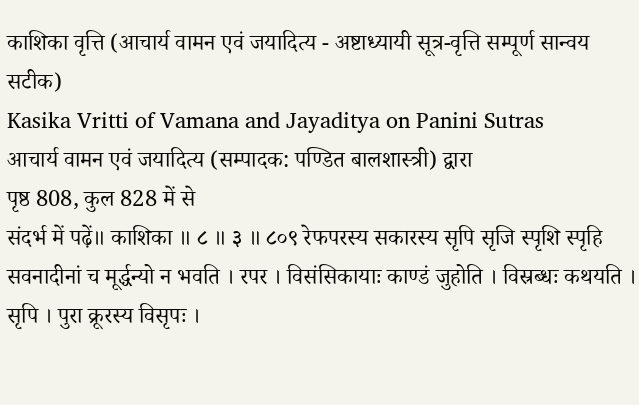काशिका वृत्ति (आचार्य वामन एवं जयादित्य - अष्टाध्यायी सूत्र-वृत्ति सम्पूर्ण सान्वय सटीक)
Kasika Vritti of Vamana and Jayaditya on Panini Sutras
आचार्य वामन एवं जयादित्य (सम्पादक: पण्डित बालशास्त्री) द्वारा
पृष्ठ 808, कुल 828 में से
संदर्भ में पढ़ें॥ काशिका ॥ ८ ॥ ३ ॥ ८०९ रेफपरस्य सकारस्य सृपि सृजि स्पृशि स्पृहि सवनादीनां च मूर्द्धन्यो न भवति । रपर । विसंसिकायाः काण्डं जुहोति । विस्रब्धः कथयति । सृपि । पुरा क्रूरस्य विसृपः ।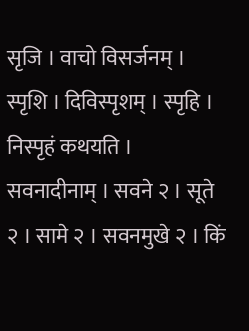सृजि । वाचो विसर्जनम् । स्पृशि । दिविस्पृशम् । स्पृहि । निस्पृहं कथयति । सवनादीनाम् । सवने २ । सूते २ । सामे २ । सवनमुखे २ । किं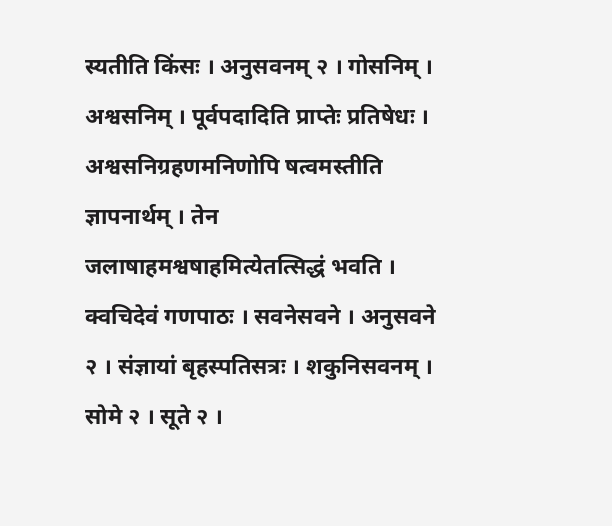स्यतीति किंसः । अनुसवनम् २ । गोसनिम् । अश्वसनिम् । पूर्वपदादिति प्राप्तेः प्रतिषेधः । अश्वसनिग्रहणमनिणोपि षत्वमस्तीति ज्ञापनार्थम् । तेन जलाषाहमश्वषाहमित्येतत्सिद्धं भवति । क्वचिदेवं गणपाठः । सवनेसवने । अनुसवने २ । संज्ञायां बृहस्पतिसत्रः । शकुनिसवनम् । सोमे २ । सूते २ ।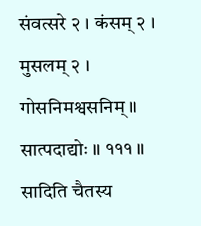संवत्सरे २ । कंसम् २ । मुसलम् २ । गोसनिमश्वसनिम् ॥ सात्पदाद्योः ॥ १११ ॥ सादिति चैतस्य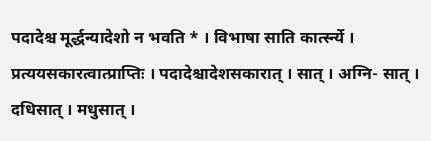पदादेश्च मूर्द्धन्यादेशो न भवति * । विभाषा साति कार्त्स्न्ये । प्रत्ययसकारत्वात्प्राप्तिः । पदादेश्चादेशसकारात् । सात् । अग्नि- सात् । दधिसात् । मधुसात् ।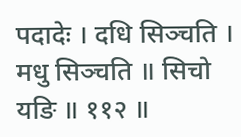पदादेः । दधि सिञ्चति । मधु सिञ्चति ॥ सिचो यङि ॥ ११२ ॥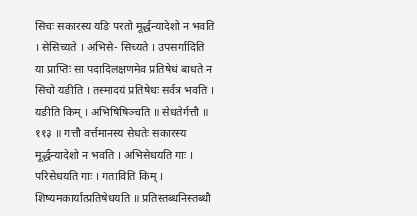सिचः सकारस्य यङि परतो मूर्द्धन्यादेशो न भवति । सेसिच्यते । अभिसे- सिच्यते । उपसर्गादिति या प्राप्तिः सा पदादिलक्षणमेव प्रतिषेधं बाधते न सिचो यङीति । तस्मादयं प्रतिषेधः सर्वत्र भवति । यङीति किम् । अभिषिषिञ्चति ॥ सेधतेर्गत्तौ ॥ ११३ ॥ गत्तौ वर्त्तमानस्य सेधतेः सकारस्य मूर्द्धन्यादेशो न भवति । अभिसेधयति गाः । परिसेधयति गाः । गताविति किम् । शिष्यमकार्यात्प्रतिषेधयति ॥ प्रतिस्तब्धनिस्तब्धौ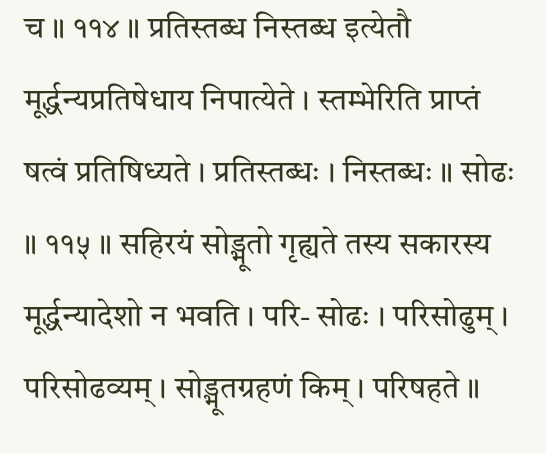च ॥ ११४ ॥ प्रतिस्तब्ध निस्तब्ध इत्येतौ मूर्द्धन्यप्रतिषेधाय निपात्येते । स्तम्भेरिति प्राप्तं षत्वं प्रतिषिध्यते । प्रतिस्तब्धः । निस्तब्धः ॥ सोढः ॥ ११५ ॥ सहिरयं सोड्भूतो गृह्यते तस्य सकारस्य मूर्द्धन्यादेशो न भवति । परि- सोढः । परिसोढुम् । परिसोढव्यम् । सोड्भूतग्रहणं किम् । परिषहते ॥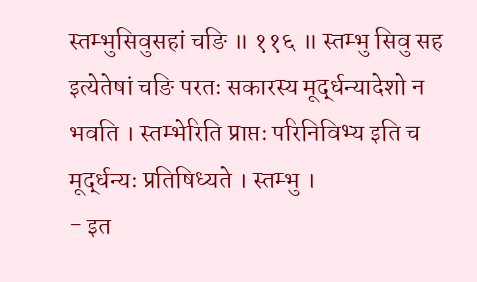स्तम्भुसिवुसहां चङि ॥ ११६ ॥ स्तम्भु सिवु सह इत्येतेषां चङि परतः सकारस्य मूर्द्धन्यादेशो न भवति । स्तम्भेरिति प्राप्तः परिनिविभ्य इति च मूर्द्धन्यः प्रतिषिध्यते । स्तम्भु ।
- इत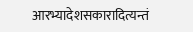आरभ्यादेशसकारादित्यन्तं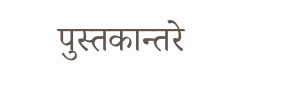पुस्तकान्तरे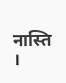नास्ति ।